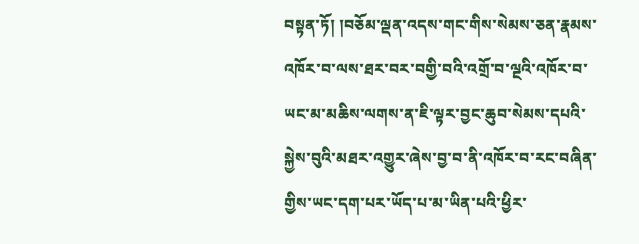བསྟན་ཏོ། །བཅོམ་ལྡན་འདས་གང་གིས་སེམས་ཅན་རྣམས་འཁོར་བ་ལས་ཐར་བར་བགྱི་བའི་འགྲོ་བ་ལྔའི་འཁོར་བ་ཡང་མ་མཆིས་ལགས་ན་ཇི་ལྟར་བྱང་ཆུབ་སེམས་དཔའི་སྐྱེས་བུའི་མཐར་འགྱུར་ཞེས་བྱ་བ་ནི་འཁོར་བ་རང་བཞིན་གྱིས་ཡང་དག་པར་ཡོད་པ་མ་ཡིན་པའི་ཕྱིར་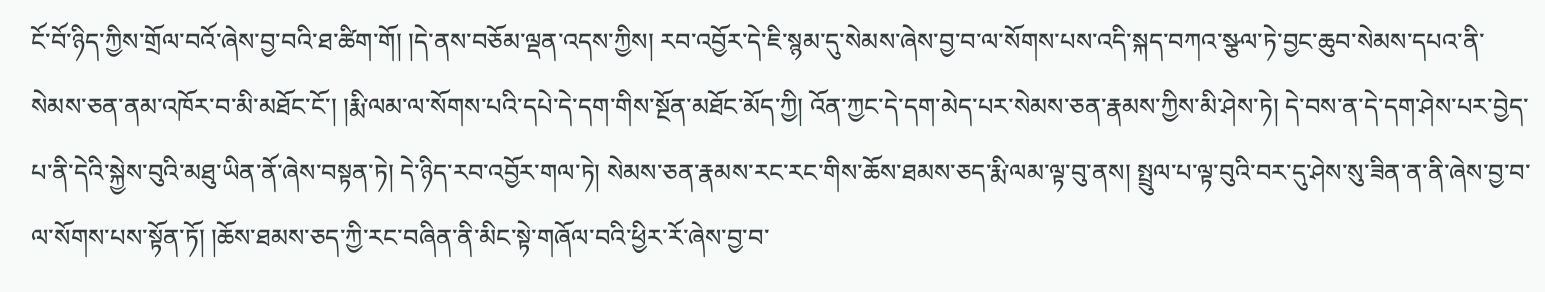ངོ་བོ་ཉིད་ཀྱིས་གྲོལ་བའོ་ཞེས་བྱ་བའི་ཐ་ཚིག་གོ། །དེ་ནས་བཅོམ་ལྡན་འདས་ཀྱིས། རབ་འབྱོར་དེ་ཇི་སྙམ་དུ་སེམས་ཞེས་བྱ་བ་ལ་སོགས་པས་འདི་སྐད་བཀའ་སྩལ་ཏེ་བྱང་ཆུབ་སེམས་དཔའ་ནི་སེམས་ཅན་ནམ་འཁོར་བ་མི་མཐོང་ངོ་། །རྨི་ལམ་ལ་སོགས་པའི་དཔེ་དེ་དག་གིས་སྔོན་མཐོང་མོད་ཀྱི། འོན་ཀྱང་དེ་དག་མེད་པར་སེམས་ཅན་རྣམས་ཀྱིས་མི་ཤེས་ཏེ། དེ་བས་ན་དེ་དག་ཤེས་པར་བྱེད་པ་ནི་དེའི་སྐྱེས་བུའི་མཐུ་ཡིན་ནོ་ཞེས་བསྟན་ཏེ། དེ་ཉིད་རབ་འབྱོར་གལ་ཏེ། སེམས་ཅན་རྣམས་རང་རང་གིས་ཆོས་ཐམས་ཅད་རྨི་ལམ་ལྟ་བུ་ནས། སྤྲུལ་པ་ལྟ་བུའི་བར་དུ་ཤེས་སུ་ཟིན་ན་ནི་ཞེས་བྱ་བ་ལ་སོགས་པས་སྟོན་ཏོ། །ཆོས་ཐམས་ཅད་ཀྱི་རང་བཞིན་ནི་མིང་སྟེ་གཞོལ་བའི་ཕྱིར་རོ་ཞེས་བྱ་བ་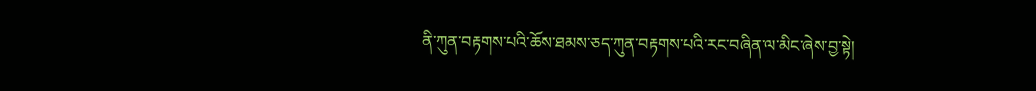ནི་ཀུན་བརྟགས་པའི་ཆོས་ཐམས་ཅད་ཀུན་བརྟགས་པའི་རང་བཞིན་ལ་མིང་ཞེས་བྱ་སྟེ།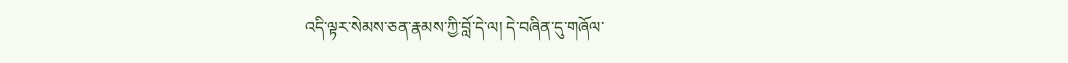འདི་ལྟར་སེམས་ཅན་རྣམས་ཀྱི་བློ་དེ་ལ། དེ་བཞིན་དུ་གཞོལ་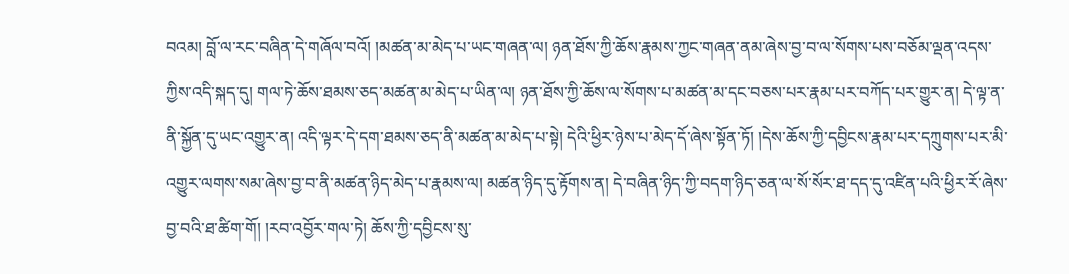བའམ། བློ་ལ་རང་བཞིན་དེ་གཞོལ་བའོ། །མཚན་མ་མེད་པ་ཡང་གཞན་ལ། ཉན་ཐོས་ཀྱི་ཆོས་རྣམས་ཀྱང་གཞན་ནམ་ཞེས་བྱ་བ་ལ་སོགས་པས་བཅོམ་ལྡན་འདས་ཀྱིས་འདི་སྐད་དུ། གལ་ཏེ་ཆོས་ཐམས་ཅད་མཚན་མ་མེད་པ་ཡིན་ལ། ཉན་ཐོས་ཀྱི་ཆོས་ལ་སོགས་པ་མཚན་མ་དང་བཅས་པར་རྣམ་པར་བཀོད་པར་གྱུར་ན། དེ་ལྟ་ན་ནི་སྐྱོན་དུ་ཡང་འགྱུར་ན། འདི་ལྟར་དེ་དག་ཐམས་ཅད་ནི་མཚན་མ་མེད་པ་སྟེ། དེའི་ཕྱིར་ཉེས་པ་མེད་དོ་ཞེས་སྟོན་ཏོ། །དེས་ཆོས་ཀྱི་དབྱིངས་རྣམ་པར་དཀྲུགས་པར་མི་འགྱུར་ལགས་སམ་ཞེས་བྱ་བ་ནི་མཚན་ཉིད་མེད་པ་རྣམས་ལ། མཚན་ཉིད་དུ་རྟོགས་ན། དེ་བཞིན་ཉིད་ཀྱི་བདག་ཉིད་ཅན་ལ་སོ་སོར་ཐ་དད་དུ་འཛིན་པའི་ཕྱིར་རོ་ཞེས་བྱ་བའི་ཐ་ཚིག་གོ། །རབ་འབྱོར་གལ་ཏེ། ཆོས་ཀྱི་དབྱིངས་སུ་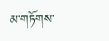མ་གཏོགས་